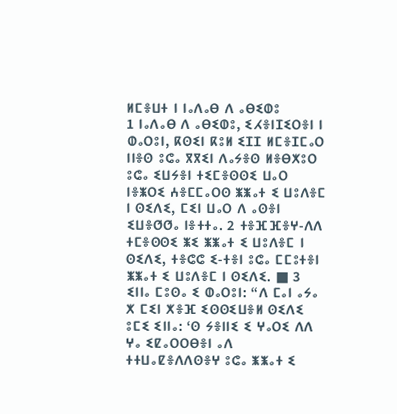ⵍⵎⴻⵡⵜ ⵏ ⵏⴰⴷⴰⴱ ⴷ ⴰⴱⵉⵀⵓ
1 ⵏⴰⴷⴰⴱ ⴷ ⴰⴱⵉⵀⵓ, ⵉⵃⴻⵏⵊⵉⵔⴻⵏ ⵏ ⵀⴰⵔⵓⵏ, ⴽⵙⵉⵏ ⴽⵓⵍ ⵉⵊⵊ ⵍⵎⴻⵊⵎⴰⵔ ⵏⵏⴻⵙ ⵓⵛⴰ ⴳⴳⵉⵏ ⴷⴰⵢⴻⵙ ⵍⴻⴱⵅⵓⵔ ⵓⵛⴰ ⵉⵡⵢⴻⵏ ⵜⵉⵎⴻⵙⵙⵉ ⵡⴰⵔ ⵏⴻⵥⵔⵉ ⵄⴻⵎⵎⴰⵔⵙ ⵥⵥⴰⵜ ⵉ ⵡⵓⴷⴻⵎ ⵏ ⵙⵉⴷⵉ, ⵎⵉⵏ ⵡⴰⵔ ⴷ ⴰⵙⴻⵏ ⵉⵡⴻⵚⵚⴰ ⵏⴻⵜⵜⴰ. 2 ⵜⴻⴼⴼⴻⵖ-ⴷⴷ ⵜⵎⴻⵙⵙⵉ ⵥⵉ ⵥⵥⴰⵜ ⵉ ⵡⵓⴷⴻⵎ ⵏ ⵙⵉⴷⵉ, ⵜⴻⵛⵛ ⵉ-ⵜⴻⵏ ⵓⵛⴰ ⵎⵎⵓⵜⴻⵏ ⵥⵥⴰⵜ ⵉ ⵡⵓⴷⴻⵎ ⵏ ⵙⵉⴷⵉ. ■ 3 ⵉⵏⵏⴰ ⵎⵓⵙⴰ ⵉ ⵀⴰⵔⵓⵏ: “ⴷ ⵎⴰⵏ ⴰⵢⴰ ⵅ ⵎⵉⵏ ⵅⴻⴼ ⵉⵙⵙⵉⵡⴻⵍ ⵙⵉⴷⵉ ⵓⵎⵉ ⵉⵏⵏⴰ: ‘ⵙ ⵢⴻⵏⵏⵉ ⵉ ⵖⴰⵔⵉ ⴷⴷ ⵖⴰ ⵉⵇⴰⵔⵔⴱⴻⵏ ⴰⴷ ⵜⵜⵡⴰⵇⴻⴷⴷⵙⴻⵖ ⵓⵛⴰ ⵥⵥⴰⵜ ⵉ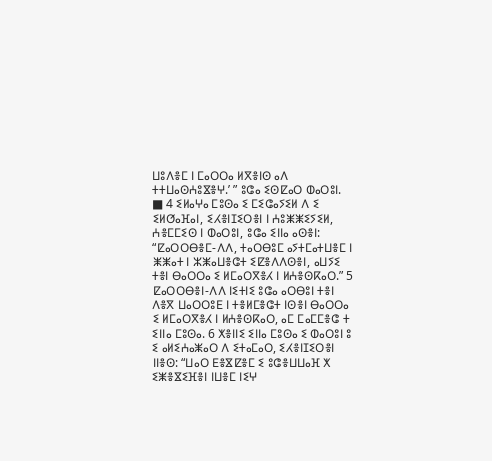ⵡⵓⴷⴻⵎ ⵏ ⵎⴰⵔⵔⴰ ⵍⴳⴻⵏⵙ ⴰⴷ ⵜⵜⵡⴰⵙⵄⵓⴵⴻⵖ.’ ” ⵓⵛⴰ ⵉⵙⵇⴰⵔ ⵀⴰⵔⵓⵏ. ■ 4 ⵉⵍⴰⵖⴰ ⵎⵓⵙⴰ ⵉ ⵎⵉⵛⴰⵢⵉⵍ ⴷ ⵉ ⵉⵍⵚⴰⴼⴰⵏ, ⵉⵃⴻⵏⵊⵉⵔⴻⵏ ⵏ ⵄⵓⵥⵥⵉⵢⵉⵍ, ⵄⴻⵎⵎⵉⵙ ⵏ ⵀⴰⵔⵓⵏ, ⵓⵛⴰ ⵉⵏⵏⴰ ⴰⵙⴻⵏ: “ⵇⴰⵔⵔⴱⴻⵎ-ⴷⴷ, ⵜⴰⵔⴱⵓⵎ ⴰⵢⵜⵎⴰⵜⵡⴻⵎ ⵏ ⵥⵥⴰⵜ ⵏ ⵣⵥⴰⵡⴻⵛⵜ ⵉⵇⴻⴷⴷⵙⴻⵏ, ⴰⵡⵢⵉ ⵜⴻⵏ ⴱⴰⵔⵔⴰ ⵉ ⵍⵎⴰⵔⴳⴻⵃ ⵏ ⵍⵄⴻⵙⴽⴰⵔ.” 5 ⵇⴰⵔⵔⴱⴻⵏ-ⴷⴷ ⵏⵉⵜⵏⵉ ⵓⵛⴰ ⴰⵔⴱⵓⵏ ⵜⴻⵏ ⴷⴻⴳ ⵡⴰⵔⵔⵓⴹ ⵏ ⵜⴻⵍⵎⴻⵛⵜ ⵏⵙⴻⵏ ⴱⴰⵔⵔⴰ ⵉ ⵍⵎⴰⵔⴳⴻⵃ ⵏ ⵍⵄⴻⵙⴽⴰⵔ, ⴰⵎ ⵎⴰⵎⵎⴻⵛ ⵜ ⵉⵏⵏⴰ ⵎⵓⵙⴰ. 6 ⵅⴻⵏⵏⵉ ⵉⵏⵏⴰ ⵎⵓⵙⴰ ⵉ ⵀⴰⵔⵓⵏ ⵓ ⵉ ⴰⵍⵉⵄⴰⵥⴰⵔ ⴷ ⵉⵜⴰⵎⴰⵔ, ⵉⵃⴻⵏⵊⵉⵔⴻⵏ ⵏⵏⴻⵙ: “ⵡⴰⵔ ⴹⴻⴵⵇⴻⵎ ⵉ ⵓⵛⴻⵡⵡⴰⴼ ⵅ ⵉⵥⴻⴵⵉⴼⴻⵏ ⵏⵡⴻⵎ ⵏⵉⵖ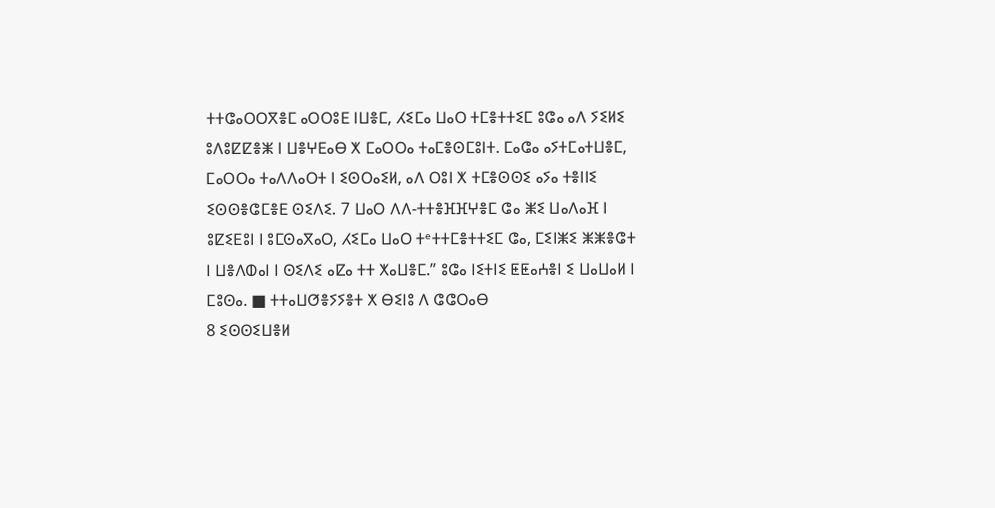ⵜⵜⵛⴰⵔⵔⴳⴻⵎ ⴰⵔⵔⵓⴹ ⵏⵡⴻⵎ, ⵃⵉⵎⴰ ⵡⴰⵔ ⵜⵎⴻⵜⵜⵉⵎ ⵓⵛⴰ ⴰⴷ ⵢⵉⵍⵉ ⵓⴷⵓⵇⵇⴻⵥ ⵏ ⵡⴻⵖⴹⴰⴱ ⵅ ⵎⴰⵔⵔⴰ ⵜⴰⵎⴻⵙⵎⵓⵏⵜ. ⵎⴰⵛⴰ ⴰⵢⵜⵎⴰⵜⵡⴻⵎ, ⵎⴰⵔⵔⴰ ⵜⴰⴷⴷⴰⵔⵜ ⵏ ⵉⵙⵔⴰⵉⵍ, ⴰⴷ ⵔⵓⵏ ⵅ ⵜⵎⴻⵙⵙⵉ ⴰⵢⴰ ⵜⴻⵏⵏⵉ ⵉⵙⵙⴻⵛⵎⴻⴹ ⵙⵉⴷⵉ. 7 ⵡⴰⵔ ⴷⴷ-ⵜⵜⴻⴼⴼⵖⴻⵎ ⵛⴰ ⵥⵉ ⵡⴰⴷⴰⴼ ⵏ ⵓⵇⵉⴹⵓⵏ ⵏ ⵓⵎⵙⴰⴳⴰⵔ, ⵃⵉⵎⴰ ⵡⴰⵔ ⵜᵉⵜⵜⵎⴻⵜⵜⵉⵎ ⵛⴰ, ⵎⵉⵏⵥⵉ ⵥⵥⴻⵛⵜ ⵏ ⵡⴻⴷⵀⴰⵏ ⵏ ⵙⵉⴷⵉ ⴰⵇⴰ ⵜⵜ ⵅⴰⵡⴻⵎ.” ⵓⵛⴰ ⵏⵉⵜⵏⵉ ⵟⵟⴰⵄⴻⵏ ⵉ ⵡⴰⵡⴰⵍ ⵏ ⵎⵓⵙⴰ. ■ ⵜⵜⴰⵡⵚⴻⵢⵢⴻⵜ ⵅ ⴱⵉⵏⵓ ⴷ ⵛⵛⵔⴰⴱ
8 ⵉⵙⵙⵉⵡⴻⵍ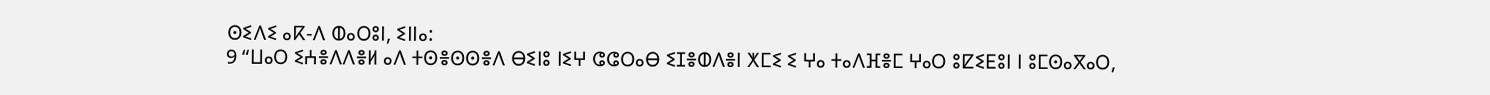ⵙⵉⴷⵉ ⴰⴽ-ⴷ ⵀⴰⵔⵓⵏ, ⵉⵏⵏⴰ:
9 “ⵡⴰⵔ ⵉⵄⴻⴷⴷⴻⵍ ⴰⴷ ⵜⵙⴻⵙⵙⴻⴷ ⴱⵉⵏⵓ ⵏⵉⵖ ⵛⵛⵔⴰⴱ ⵉⵊⴻⵀⴷⴻⵏ ⵅⵎⵉ ⵉ ⵖⴰ ⵜⴰⴷⴼⴻⵎ ⵖⴰⵔ ⵓⵇⵉⴹⵓⵏ ⵏ ⵓⵎⵙⴰⴳⴰⵔ,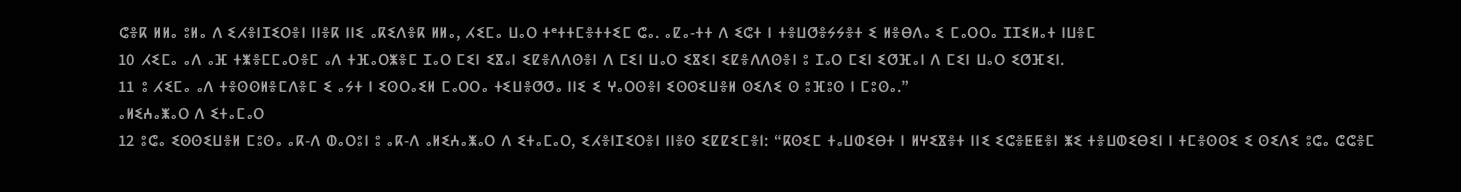ⵛⴻⴽ ⵍⵍⴰ ⵓⵍⴰ ⴷ ⵉⵃⴻⵏⵊⵉⵔⴻⵏ ⵏⵏⴻⴽ ⵏⵏⵉ ⴰⴽⵉⴷⴻⴽ ⵍⵍⴰ, ⵃⵉⵎⴰ ⵡⴰⵔ ⵜᵉⵜⵜⵎⴻⵜⵜⵉⵎ ⵛⴰ. ⴰⵇⴰ-ⵜⵜ ⴷ ⵉⵛⵜ ⵏ ⵜⴻⵡⵚⴻⵢⵢⴻⵜ ⵉ ⵍⴻⴱⴷⴰ ⵉ ⵎⴰⵔⵔⴰ ⵊⵊⵉⵍⴰⵜ ⵏⵡⴻⵎ
10 ⵃⵉⵎⴰ ⴰⴷ ⴰⴼ ⵜⵥⴻⵎⵎⴰⵔⴻⵎ ⴰⴷ ⵜⴼⴰⵔⵥⴻⵎ ⵊⴰⵔ ⵎⵉⵏ ⵉⴵⴰⵏ ⵉⵇⴻⴷⴷⵙⴻⵏ ⴷ ⵎⵉⵏ ⵡⴰⵔ ⵉⴵⵉⵏ ⵉⵇⴻⴷⴷⵙⴻⵏ ⵓ ⵊⴰⵔ ⵎⵉⵏ ⵉⵚⴼⴰⵏ ⴷ ⵎⵉⵏ ⵡⴰⵔ ⵉⵚⴼⵉⵏ.
11 ⵓ ⵃⵉⵎⴰ ⴰⴷ ⵜⴻⵙⵙⵍⴻⵎⴷⴻⵎ ⵉ ⴰⵢⵜ ⵏ ⵉⵙⵔⴰⵉⵍ ⵎⴰⵔⵔⴰ ⵜⵉⵡⴻⵚⵚⴰ ⵏⵏⵉ ⵉ ⵖⴰⵔⵙⴻⵏ ⵉⵙⵙⵉⵡⴻⵍ ⵙⵉⴷⵉ ⵙ ⵓⴼⵓⵙ ⵏ ⵎⵓⵙⴰ.”
ⴰⵍⵉⵄⴰⵥⴰⵔ ⴷ ⵉⵜⴰⵎⴰⵔ
12 ⵓⵛⴰ ⵉⵙⵙⵉⵡⴻⵍ ⵎⵓⵙⴰ ⴰⴽ-ⴷ ⵀⴰⵔⵓⵏ ⵓ ⴰⴽ-ⴷ ⴰⵍⵉⵄⴰⵥⴰⵔ ⴷ ⵉⵜⴰⵎⴰⵔ, ⵉⵃⴻⵏⵊⵉⵔⴻⵏ ⵏⵏⴻⵙ ⵉⵇⵇⵉⵎⴻⵏ: “ⴽⵙⵉⵎ ⵜⴰⵡⵀⵉⴱⵜ ⵏ ⵍⵖⵉⴵⴻⵜ ⵏⵏⵉ ⵉⵛⴻⵟⵟⴻⵏ ⵥⵉ ⵜⴻⵡⵀⵉⴱⵉⵏ ⵏ ⵜⵎⴻⵙⵙⵉ ⵉ ⵙⵉⴷⵉ ⵓⵛⴰ ⵛⵛⴻⵎ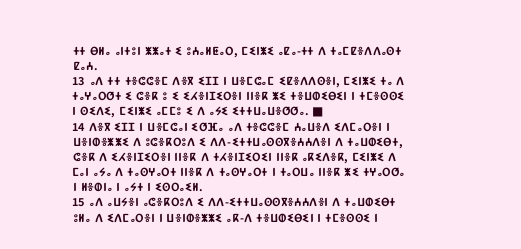ⵜⵜ ⴱⵍⴰ ⴰⵏⵜⵓⵏ ⵥⵥⴰⵜ ⵉ ⵓⵄⴰⵍⵟⴰⵔ, ⵎⵉⵏⵥⵉ ⴰⵇⴰ-ⵜⵜ ⴷ ⵜⴰⵎⵇⴻⴷⴷⴰⵙⵜ ⵇⴰⵄ.
13 ⴰⴷ ⵜⵜ ⵜⴻⵛⵛⴻⵎ ⴷⴻⴳ ⵉⵊⵊ ⵏ ⵡⴻⵎⵛⴰⵎ ⵉⵇⴻⴷⴷⵙⴻⵏ, ⵎⵉⵏⵥⵉ ⵜⴰ ⴷ ⵜⴰⵖⴰⵔⵚⵜ ⵉ ⵛⴻⴽ ⵓ ⵉ ⵉⵃⴻⵏⵊⵉⵔⴻⵏ ⵏⵏⴻⴽ ⵥⵉ ⵜⴻⵡⵀⵉⴱⵉⵏ ⵏ ⵜⵎⴻⵙⵙⵉ ⵏ ⵙⵉⴷⵉ, ⵎⵉⵏⵥⵉ ⴰⵎⵎⵓ ⵉ ⴷ ⴰⵢⵉ ⵉⵜⵜⵡⴰⵡⴻⵚⵚⴰ. ■
14 ⴷⴻⴳ ⵉⵊⵊ ⵏ ⵡⴻⵎⵛⴰⵏ ⵉⵚⴼⴰ ⴰⴷ ⵜⴻⵛⵛⴻⵎ ⵄⴰⵡⴻⴷ ⵉⴷⵎⴰⵔⴻⵏ ⵏ ⵡⴻⵏⵀⴻⵥⵥⵉ ⴷ ⵓⵛⴻⴽⵔⵓⴷ ⵉ ⴷⴷ-ⵉⵜⵜⵡⴰⵙⵙⴳⴻⵄⵄⴷⴻⵏ ⴷ ⵜⴰⵡⵀⵉⴱⵜ, ⵛⴻⴽ ⴷ ⵉⵃⴻⵏⵊⵉⵔⴻⵏ ⵏⵏⴻⴽ ⴷ ⵜⵃⴻⵏⵊⵉⵔⵉⵏ ⵏⵏⴻⴽ ⴰⴽⵉⴷⴻⴽ, ⵎⵉⵏⵥⵉ ⴷ ⵎⴰⵏ ⴰⵢⴰ ⴷ ⵜⴰⵙⵖⴰⵔⵜ ⵏⵏⴻⴽ ⴷ ⵜⴰⵙⵖⴰⵔⵜ ⵏ ⵜⴰⵔⵡⴰ ⵏⵏⴻⴽ ⵥⵉ ⵜⵖⴰⵔⵚⴰ ⵏ ⵍⴻⵀⵏⴰ ⵏ ⴰⵢⵜ ⵏ ⵉⵙⵔⴰⵉⵍ.
15 ⴰⴷ ⴰⵡⵢⴻⵏ ⴰⵛⴻⴽⵔⵓⴷ ⵉ ⴷⴷ-ⵉⵜⵜⵡⴰⵙⵙⴳⴻⵄⵄⴷⴻⵏ ⴷ ⵜⴰⵡⵀⵉⴱⵜ ⵓⵍⴰ ⴷ ⵉⴷⵎⴰⵔⴻⵏ ⵏ ⵡⴻⵏⵀⴻⵥⵥⵉ ⴰⴽ-ⴷ ⵜⴻⵡⵀⵉⴱⵉⵏ ⵏ ⵜⵎⴻⵙⵙⵉ ⵏ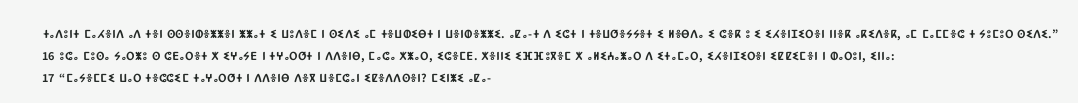ⵜⴰⴷⵓⵏⵜ ⵎⴰⵃⴻⵏⴷ ⴰⴷ ⵜⴻⵏ ⵙⵙⴻⵏⵀⴻⵥⵥⴻⵏ ⵥⵥⴰⵜ ⵉ ⵡⵓⴷⴻⵎ ⵏ ⵙⵉⴷⵉ ⴰⵎ ⵜⴻⵡⵀⵉⴱⵜ ⵏ ⵡⴻⵏⵀⴻⵥⵥⵉ. ⴰⵇⴰ-ⵜ ⴷ ⵉⵛⵜ ⵏ ⵜⴻⵡⵚⴻⵢⵢⴻⵜ ⵉ ⵍⴻⴱⴷⴰ ⵉ ⵛⴻⴽ ⵓ ⵉ ⵉⵃⴻⵏⵊⵉⵔⴻⵏ ⵏⵏⴻⴽ ⴰⴽⵉⴷⴻⴽ, ⴰⵎ ⵎⴰⵎⵎⴻⵛ ⵜ ⵢⵓⵎⵓⵔ ⵙⵉⴷⵉ.”
16 ⵓⵛⴰ ⵎⵓⵙⴰ ⵢⴰⵔⵥⵓ ⵙ ⵛⴹⴰⵔⴻⵜ ⵅ ⵉⵖⴰⵢⴹ ⵏ ⵜⵖⴰⵔⵚⵜ ⵏ ⴷⴷⴻⵏⴱ, ⵎⴰⵛⴰ ⵅⵥⴰⵔ, ⵉⵛⴻⵎⴹ. ⵅⴻⵏⵏⵉ ⵉⴼⴼⵓⴳⴻⵎ ⵅ ⴰⵍⵉⵄⴰⵥⴰⵔ ⴷ ⵉⵜⴰⵎⴰⵔ, ⵉⵃⴻⵏⵊⵉⵔⴻⵏ ⵉⵇⵇⵉⵎⴻⵏ ⵏ ⵀⴰⵔⵓⵏ, ⵉⵏⵏⴰ:
17 “ⵎⴰⵢⴻⵎⵎⵉ ⵡⴰⵔ ⵜⴻⵛⵛⵉⵎ ⵜⴰⵖⴰⵔⵚⵜ ⵏ ⴷⴷⴻⵏⴱ ⴷⴻⴳ ⵡⴻⵎⵛⴰⵏ ⵉⵇⴻⴷⴷⵙⴻⵏ? ⵎⵉⵏⵥⵉ ⴰⵇⴰ-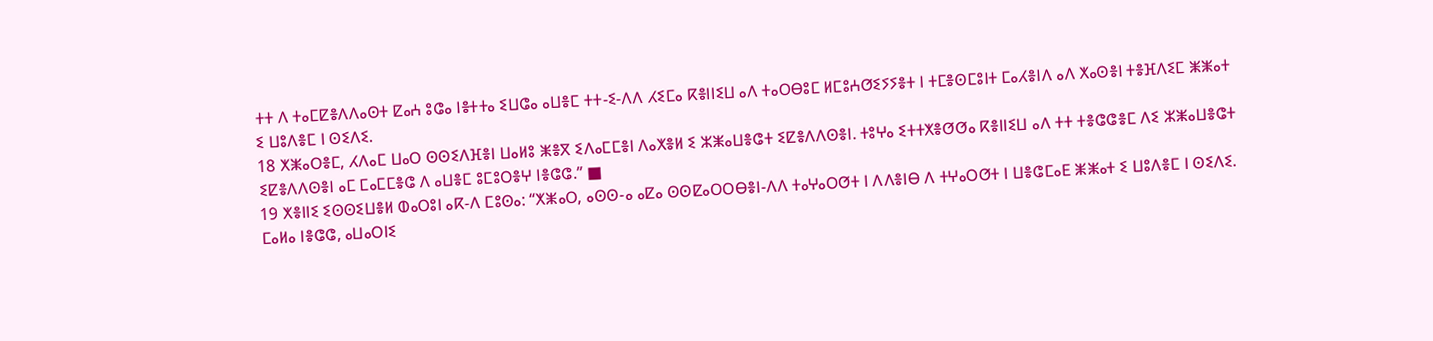ⵜⵜ ⴷ ⵜⴰⵎⵇⴻⴷⴷⴰⵙⵜ ⵇⴰⵄ ⵓⵛⴰ ⵏⴻⵜⵜⴰ ⵉⵡⵛⴰ ⴰⵡⴻⵎ ⵜⵜ-ⵉ-ⴷⴷ ⵃⵉⵎⴰ ⴽⴻⵏⵏⵉⵡ ⴰⴷ ⵜⴰⵔⴱⵓⵎ ⵍⵎⵓⵄⵚⵉⵢⵢⴻⵜ ⵏ ⵜⵎⴻⵙⵎⵓⵏⵜ ⵎⴰⵃⴻⵏⴷ ⴰⴷ ⵅⴰⵙⴻⵏ ⵜⴻⴼⴷⵉⵎ ⵥⵥⴰⵜ ⵉ ⵡⵓⴷⴻⵎ ⵏ ⵙⵉⴷⵉ.
18 ⵅⵥⴰⵔⴻⵎ, ⵃⴷⴰⵎ ⵡⴰⵔ ⵙⵙⵉⴷⴼⴻⵏ ⵡⴰⵍⵓ ⵥⴻⴳ ⵉⴷⴰⵎⵎⴻⵏ ⴷⴰⵅⴻⵍ ⵉ ⵣⵥⴰⵡⴻⵛⵜ ⵉⵇⴻⴷⴷⵙⴻⵏ. ⵜⵓⵖⴰ ⵉⵜⵜⵅⴻⵚⵚⴰ ⴽⴻⵏⵏⵉⵡ ⴰⴷ ⵜⵜ ⵜⴻⵛⵛⴻⵎ ⴷⵉ ⵣⵥⴰⵡⴻⵛⵜ ⵉⵇⴻⴷⴷⵙⴻⵏ ⴰⵎ ⵎⴰⵎⵎⴻⵛ ⴷ ⴰⵡⴻⵎ ⵓⵎⵓⵔⴻⵖ ⵏⴻⵛⵛ.” ■
19 ⵅⴻⵏⵏⵉ ⵉⵙⵙⵉⵡⴻⵍ ⵀⴰⵔⵓⵏ ⴰⴽ-ⴷ ⵎⵓⵙⴰ: “ⵅⵥⴰⵔ, ⴰⵙⵙ-ⴰ ⴰⵇⴰ ⵙⵙⵇⴰⵔⵔⴱⴻⵏ-ⴷⴷ ⵜⴰⵖⴰⵔⵚⵜ ⵏ ⴷⴷⴻⵏⴱ ⴷ ⵜⵖⴰⵔⵚⵜ ⵏ ⵡⴻⵛⵎⴰⴹ ⵥⵥⴰⵜ ⵉ ⵡⵓⴷⴻⵎ ⵏ ⵙⵉⴷⵉ. ⵎⴰⵍⴰ ⵏⴻⵛⵛ, ⴰⵡⴰⵔⵏⵉ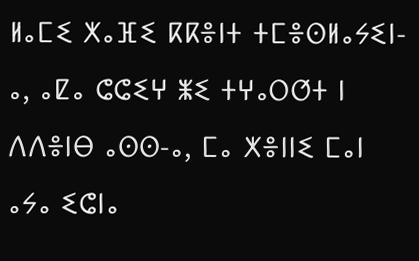ⵍⴰⵎⵉ ⵅⴰⴼⵉ ⴽⴽⴻⵏⵜ ⵜⵎⴻⵙⵍⴰⵢⵉⵏ-ⴰ, ⴰⵇⴰ ⵛⵛⵉⵖ ⵥⵉ ⵜⵖⴰⵔⵚⵜ ⵏ ⴷⴷⴻⵏⴱ ⴰⵙⵙ-ⴰ, ⵎⴰ ⵅⴻⵏⵏⵉ ⵎⴰⵏ ⴰⵢⴰ ⵉⵛⵏⴰ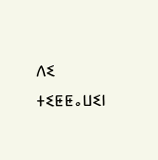ⴷⵉ ⵜⵉⵟⵟⴰⵡⵉⵏ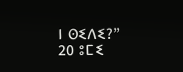ⵏ ⵙⵉⴷⵉ?” 20 ⵓⵎⵉ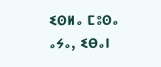ⵉⵙⵍⴰ ⵎⵓⵙⴰ ⴰⵢⴰ, ⵉⴱⴰⵏ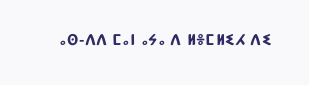ⴰⵙ-ⴷⴷ ⵎⴰⵏ ⴰⵢⴰ ⴷ ⵍⴻⵎⵍⵉⵃ ⴷⵉ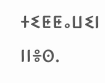ⵜⵉⵟⵟⴰⵡⵉⵏ ⵏⵏⴻⵙ.